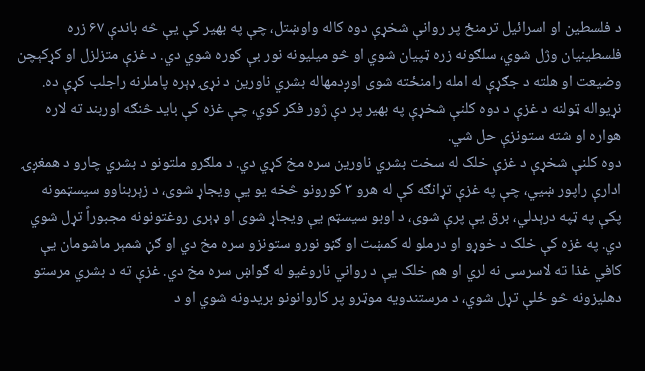د فلسطين او اسرائيل ترمنځ پر روانې شخړې دوه کاله واوښتل، چې په بهیر کې يې څه باندې ۶۷ زره فلسطينيان وژل شوي، سلګونه زره ټپيان شوي او څو ميليونه نور بې کوره شوي دي. د غزې متزلزل او کړکېچن وضيعت او هلته د جګړې له امله رامنځته شوی اوږدمهاله بشري ناورين د نړۍ ډېره پاملرنه راجلب کړې ده. نړيواله ټولنه د غزې د دوه کلنې شخړې په بهیر پر دې ژور فکر کوي، چې غزه کې باید څنګه اوربند ته لاره هواره او شته ستونزې حل شي.
دوه کلنې شخړې د غزې خلک له سخت بشري ناورين سره مخ کړي دي. د ملګرو ملتونو د بشري چارو د همغږۍ ادارې راپور ښيي، چې په غزې تړانګه کې له هرو ۳ کورونو څخه يو یې ويجاړ شوی، د زېربناوو سيسټمونه پکې په ټپه درېدلي، برق يې پرې شوی، د اوبو سیسټم یې ويجاړ شوی او ډېری روغتونونه مجبوراً تړل شوي دي. په غزه کې خلک د خوړو او درملو له کمښت او ګڼو نورو ستونزو سره مخ دي او ګڼ شمېر ماشومان يې کافي غذا ته لاسرسی نه لري او هم خلک یې د رواني ناروغيو له ګواښ سره مخ دي. غزې ته د بشري مرستو دهليزونه څو ځلې تړل شوي، د مرستندويه موټرو پر کاروانونو بريدونه شوي او د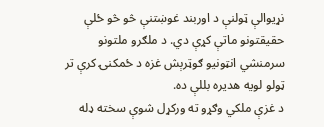نړيوالې ټولنې د اوربند غوښتنې څو څو ځلې حقیقتونو ماتې کړې دي. د ملګرو ملتونو سرمنشي انټونيو ګوټرېش غزه د ځمکنۍ کرې تر ټولو لویه هديره بللې ده.
د غزې ملکي وګړو ته ورکړل شوې سخته ډله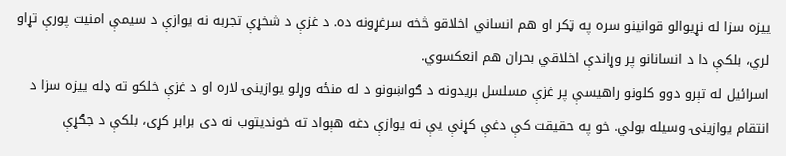ييزه سزا له نړيوالو قوانينو سره په ټکر او هم انساني اخلاقو څخه سرغړونه ده. د غزې د شخړې تجربه نه يوازې د سيمې امنيت پورې تړاو لري، بلکې دا د انسانانو پر وړاندې اخلاقي بحران هم انعکسوي.
اسرائیل له تېرو دوو کلونو راهیسې پر غزې مسلسل بريدونه د ګواښونو د له منځه وړلو يوازينۍ لاره او د غزې خلکو ته ډله يیزه سزا د انتقام يوازينۍ وسيله بولي. خو په حقیقت کې دغې کړنې یې نه يوازې دغه هېواد ته خونديتوب نه دی برابر کړی، بلکې د جګړې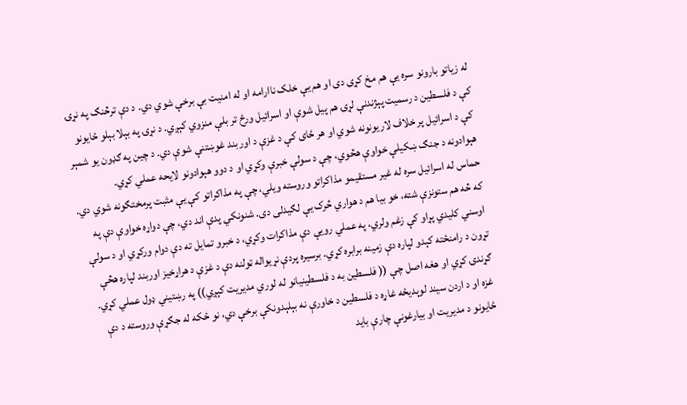له زياتو بارونو سره یې هم مخ کړی دی او هم يې خلک ناارامه او له امنيت بې برخې شوي دي. د دې ترڅنګ په نړۍ کې د فلسطين د رسميت پېژندنې لړۍ هم پیل شوې او اسرائیل ورځ تر بلې منزوي کېږي. د نړۍ په بېلا بېلو ځايونو کې د اسرائیل پر خلاف لاريونونه شوي او هر ځای کې د غزې د اوربند غوښتنې شوې دي. د چين په ګډون يو شمېر هېوادونه د جنګ ښکيلې خواوې هڅوي، چې د سولې خبرې وکړي او د دوو هېوادونو لايحه عملي کړي.
حماس له اسرائیل سره له غير مستقيمو مذاکراتو وروسته ويلي، چې په مذاکراتو کې يې مثبت پرمختګونه شوي دي. که څه هم ستونزې شته، خو بیا هم د هواري څرک يې لګیدلی دی. شنونکي پدې اند دي، چې دواړه خواوې دې په اوسني کليدي پړاو کې زغم ولري، په عملي رويې دې مذاکرات وکړي، د خبرو تمايل ته دې دوام ورکړي او د سولې تړون د رامنځته کېدو لپاره دې زمينه برابره کړي. برسيره پردې نړيواله ټولنه دې د غزې د هراړخيز اوربند لپاره هڅې ګړندۍ کړي او هغه اصل چې (( فلسطين به د فلسطینيانو له لوري مديريت کېږي)) په رښتيني ډول عملي کړي.
غزه او د اردن سيند لوېديځه غاړه د فلسطين د خاورې نه بېلېدونکې برخې دي، نو ځکه له جګړې وروسته د دې ځايونو د مديريت او بيارغونې چارې باید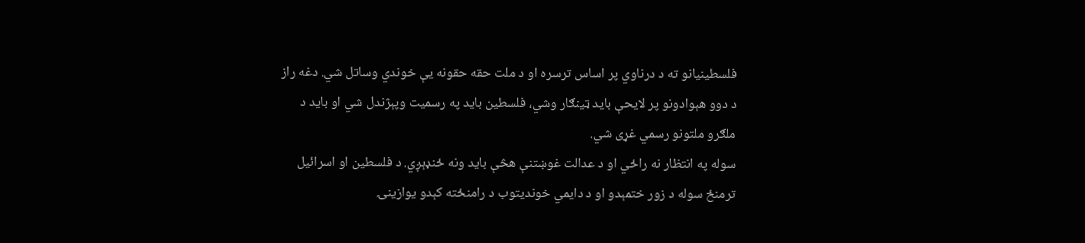فلسطينيانو ته د درناوي پر اساس ترسره او د ملت حقه حقونه يې خوندي وساتل شي. دغه راز د دوو هېوادونو پر لايحې باید ټينګار وشي، فلسطين باید په رسميت وپېژندل شي او باید د ملګرو ملتونو رسمي غړی شي.
سوله په انتظار نه راځي او د عدالت غوښتنې هڅې باید ونه ځنډېږي. د فلسطين او اسرائيل ترمنځ سوله د زور ختمېدو او د دايمي خوندیتوب د رامنځته کېدو يوازينۍ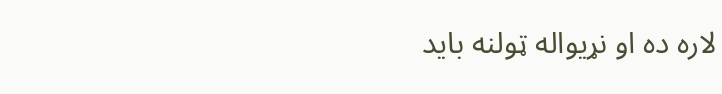لاره ده او نړيواله ټولنه باید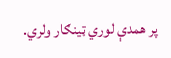پر همدې لوري ټينګار ولري.